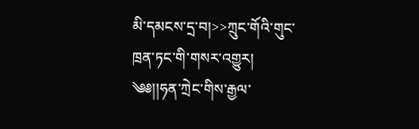མི་དམངས་དྲ་བ།>>ཀྲུང་གོའི་གུང་ཁྲན་ཏང་གི་གསར་འགྱུར།
༄༅།།ཧན་ཀྲེང་གིས་རྒྱལ་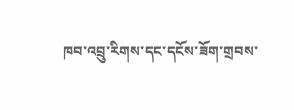ཁབ་འབྲུ་རིགས་དང་དངོས་ཟོག་གྲབས་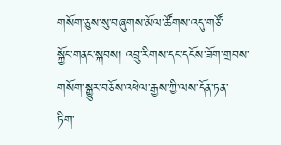གསོག་ཅུས་སུ་བཞུགས་མོལ་ཚོགས་འདུ་གཙོ་
སྐྱོང་གནང་སྐབས། འབྲུ་རིགས་དང་དངོས་ཟོག་གྲབས་གསོག་སྒྱུར་བཅོས་འཕེལ་རྒྱས་ཀྱི་ལས་དོན་ཏན་
ཏིག་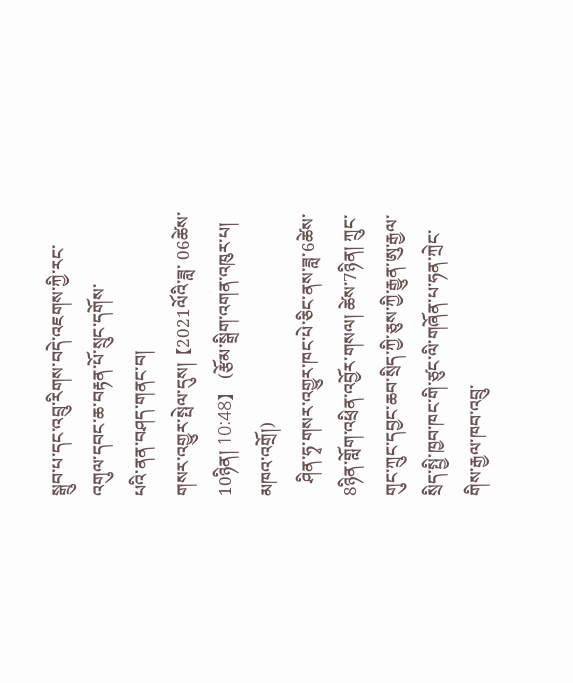སྒྲུབ་པ་དང་འབྲུ་རིགས་བདེ་འཇགས་ཀྱི་རང་འགུལ་དབང་ཆ་བརྟན་པོ་སྲུང་དགོས་
པའི་ནན་བཤད་གནང་བ།
གསར་འགྱུར་སྤེལ་དུས།  【2021ལོའི་ཟླ་ 06ཚེས་10ཉིན། 10:48】   (རྩོམ་སྒྲིག་འགན་འཁུར་པ། མཁའ་འགྲོ།)
   ཤིན་ཧྭ་གསར་འགྱུར་ཁང་པེ་ཅིང་ནས་ཟླ་6ཚེས་8ཉིན་གློག་འཕྲིན་འབྱོར་གསལ། ཚེས་7ཉིན། ཀྲུང་གུང་ཀྲུང་དབྱང་ཆབ་སྲིད་ཀྱི་ཅུས་ཀྱི་རྒྱུན་ཨུ་རྒྱལ་སྲིད་སྤྱི་ཁྱབ་ཁང་གི་ཙུང་ལི་གཞོན་པ་ཧན་ཀྲེང་གིས་རྒྱལ་ཁབ་འབྲུ་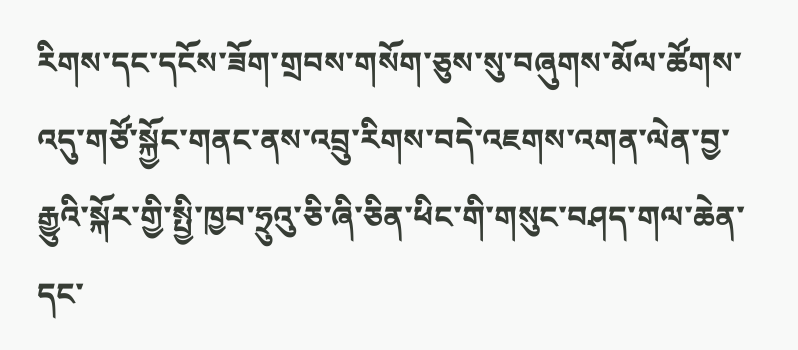རིགས་དང་དངོས་ཟོག་གྲབས་གསོག་ཅུས་སུ་བཞུགས་མོལ་ཚོགས་འདུ་གཙོ་སྐྱོང་གནང་ནས་འབྲུ་རིགས་བདེ་འཇགས་འགན་ལེན་བྱ་རྒྱུའི་སྐོར་གྱི་སྤྱི་ཁྱབ་ཧྲུའུ་ཅི་ཞི་ཅིན་ཕིང་གི་གསུང་བཤད་གལ་ཆེན་དང་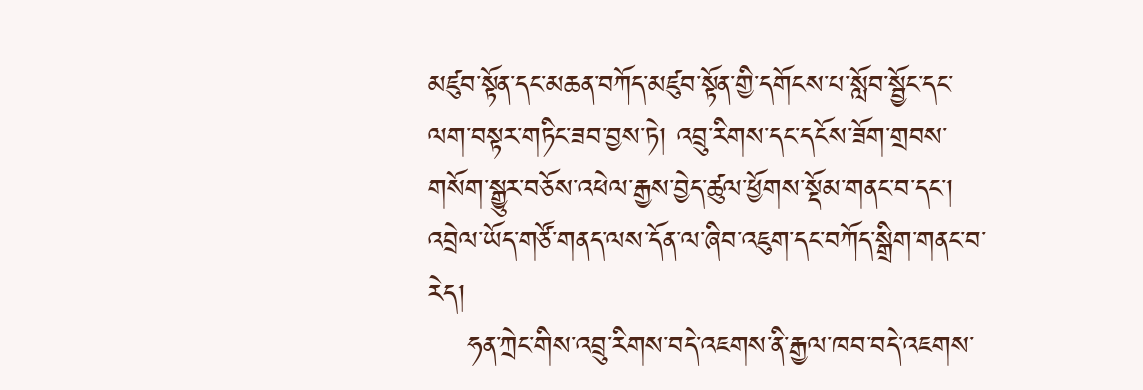མཛུབ་སྟོན་དང་མཆན་བཀོད་མཛུབ་སྟོན་གྱི་དགོངས་པ་སློབ་སྦྱོང་དང་ལག་བསྟར་གཏིང་ཟབ་བྱས་ཏེ། འབྲུ་རིགས་དང་དངོས་ཟོག་གྲབས་གསོག་སྒྱུར་བཅོས་འཕེལ་རྒྱས་བྱེད་ཚུལ་ཕྱོགས་སྡོམ་གནང་བ་དང་། འབྲེལ་ཡོད་གཙོ་གནད་ལས་དོན་ལ་ཞིབ་འཇུག་དང་བཀོད་སྒྲིག་གནང་བ་རེད།
    ཧན་ཀྲེང་གིས་འབྲུ་རིགས་བདེ་འཇགས་ནི་རྒྱལ་ཁབ་བདེ་འཇགས་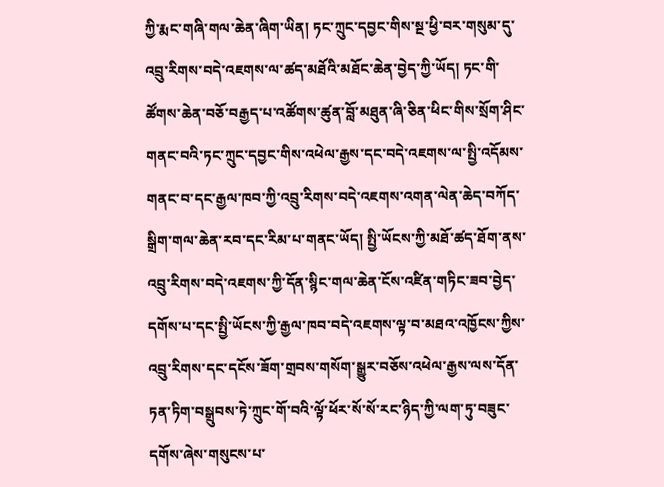ཀྱི་རྨང་གཞི་གལ་ཆེན་ཞིག་ཡིན། ཏང་ཀྲུང་དབྱང་གིས་སྔ་ཕྱི་བར་གསུམ་དུ་འབྲུ་རིགས་བདེ་འཇགས་ལ་ཚད་མཐོའི་མཐོང་ཆེན་བྱེད་ཀྱི་ཡོད། ཏང་གི་ཚོགས་ཆེན་བཅོ་བརྒྱད་པ་འཚོགས་ཚུན་བློ་མཐུན་ཞི་ཅིན་ཕིང་གིས་སྲོག་ཤིང་གནང་བའི་ཏང་ཀྲུང་དབྱང་གིས་འཕེལ་རྒྱས་དང་བདེ་འཇགས་ལ་སྤྱི་འདོམས་གནང་བ་དང་རྒྱལ་ཁབ་ཀྱི་འབྲུ་རིགས་བདེ་འཇགས་འགན་ལེན་ཆེད་བཀོད་སྒྲིག་གལ་ཆེན་རབ་དང་རིམ་པ་གནང་ཡོད། སྤྱི་ཡོངས་ཀྱི་མཐོ་ཚད་ཐོག་ནས་འབྲུ་རིགས་བདེ་འཇགས་ཀྱི་དོན་སྙིང་གལ་ཆེན་ངོས་འཛིན་གཏིང་ཟབ་བྱེད་དགོས་པ་དང་སྤྱི་ཡོངས་ཀྱི་རྒྱལ་ཁབ་བདེ་འཇགས་ལྟ་བ་མཐའ་འཁྱོངས་ཀྱིས་འབྲུ་རིགས་དང་དངོས་ཟོག་གྲབས་གསོག་སྒྱུར་བཅོས་འཕེལ་རྒྱས་ལས་དོན་ཏན་ཏིག་བསྒྲུབས་ཏེ་ཀྲུང་གོ་བའི་ལྟོ་ཕོར་སོ་སོ་རང་ཉིད་ཀྱི་ལག་ཏུ་བཟུང་དགོས་ཞེས་གསུངས་པ་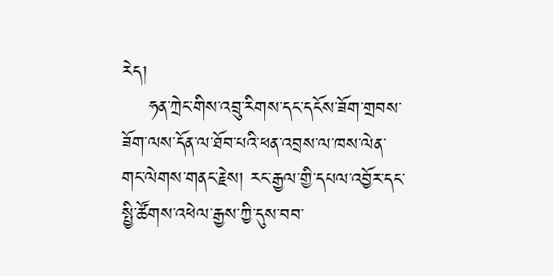རེད།
    ཧན་ཀྲེང་གིས་འབྲུ་རིགས་དང་དངོས་ཟོག་གྲབས་ཟོག་ལས་དོན་ལ་ཐོབ་པའི་ཕན་འབྲས་ལ་ཁས་ལེན་གང་ལེགས་གནང་རྗེས། རང་རྒྱལ་གྱི་དཔལ་འབྱོར་དང་སྤྱི་ཚོགས་འཕེལ་རྒྱས་ཀྱི་དུས་བབ་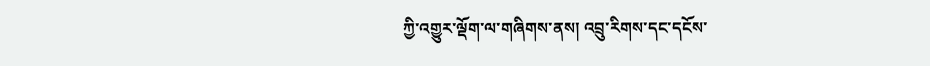ཀྱི་འགྱུར་ལྡོག་ལ་གཞིགས་ནས། འབྲུ་རིགས་དང་དངོས་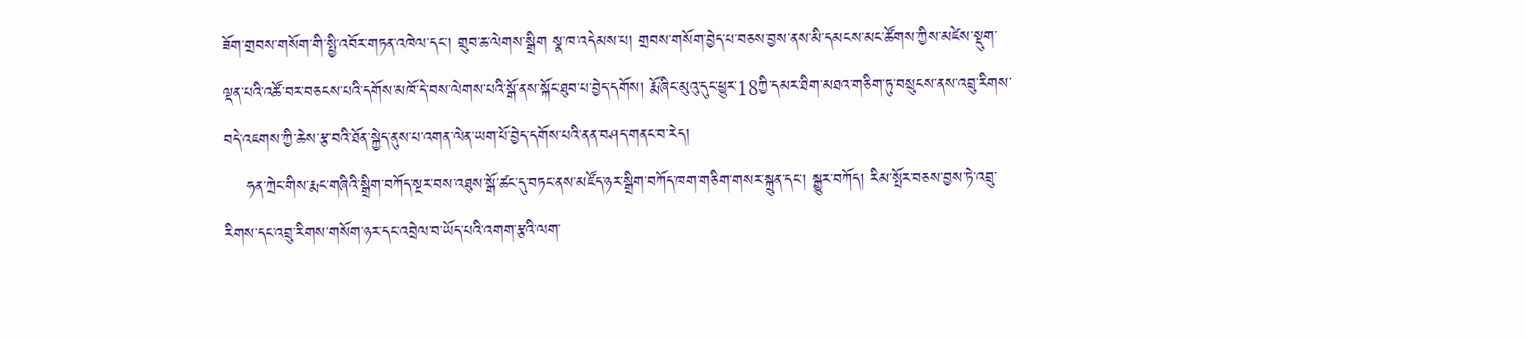ཟོག་གྲབས་གསོག་གི་སྤྱི་འབོར་གཏན་འཁེལ་དང་། གྲུབ་ཆ་ལེགས་སྒྲིག སྣ་ཁ་འདེམས་པ། གྲབས་གསོག་བྱེད་པ་བཅས་བྱས་ནས་མི་དམངས་མང་ཚོགས་ཀྱིས་མཛེས་སྡུག་ལྡན་པའི་འཚོ་བར་བཅངས་པའི་དགོས་མཁོ་དེ་བས་ལེགས་པའི་སྒོ་ནས་སྐོང་ཐུབ་པ་བྱེད་དགོས། རྨོ་ཞིང་མུའུ་དུང་ཕྱུར་18ཀྱི་དམར་ཐིག་མཐའ་གཅིག་ཏུ་བསྲུངས་ནས་འབྲུ་རིགས་བདེ་འཇགས་ཀྱི་ཆེས་རྩ་བའི་ཐོན་སྐྱེད་ནུས་པ་འགན་ལེན་ཡག་པོ་བྱེད་དགོས་པའི་ནན་བཤད་གནང་བ་རེད།
    ཧན་ཀྲེང་གིས་རྨང་གཞིའི་སྒྲིག་བཀོད་སྔར་བས་འཐུས་སྒོ་ཚང་དུ་བཏང་ནས་མཛོད་ཉར་སྒྲིག་བཀོད་ཁག་གཅིག་གསར་སྐྲུན་དང་། སྒྱུར་བཀོད། རིམ་སྤོར་བཅས་བྱས་ཏེ་འབྲུ་རིགས་དང་འབྲུ་རིགས་གསོག་ཉར་དང་འབྲེལ་བ་ཡོད་པའི་འགག་རྩའི་ལག་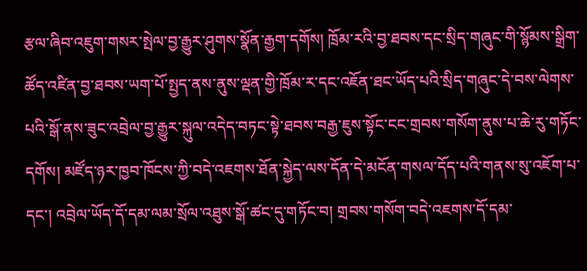རྩལ་ཞིབ་འཇུག་གསར་སྤེལ་བྱ་རྒྱུར་ཤུགས་སྣོན་རྒྱག་དགོས། ཁྲོམ་རའི་བྱ་ཐབས་དང་སྲིད་གཞུང་གི་སྙོམས་སྒྲིག་ཚོད་འཛིན་བྱ་ཐབས་ཡག་པོ་སྤྱད་ནས་ནུས་ལྡན་གྱི་ཁྲོམ་ར་དང་འཇོན་ཐང་ཡོད་པའི་སྲིད་གཞུང་དེ་བས་ལེགས་པའི་སྒོ་ནས་ཟུང་འབྲེལ་བྱ་རྒྱུར་སྐུལ་འདེད་བཏང་སྟེ་ཐབས་བརྒྱ་ཇུས་སྟོང་ངང་གྲབས་གསོག་ནུས་པ་ཆེ་རུ་གཏོང་དགོས། མཛོད་ཉར་ཁྱབ་ཁོངས་ཀྱི་བདེ་འཇགས་ཐོན་སྐྱེད་ལས་དོན་དེ་མངོན་གསལ་དོད་པའི་གནས་སུ་འཇོག་པ་དང་། འབྲེལ་ཡོད་དོ་དམ་ལམ་སྲོལ་འཐུས་སྒོ་ཚང་དུ་གཏོང་བ། གྲབས་གསོག་བདེ་འཇགས་དོ་དམ་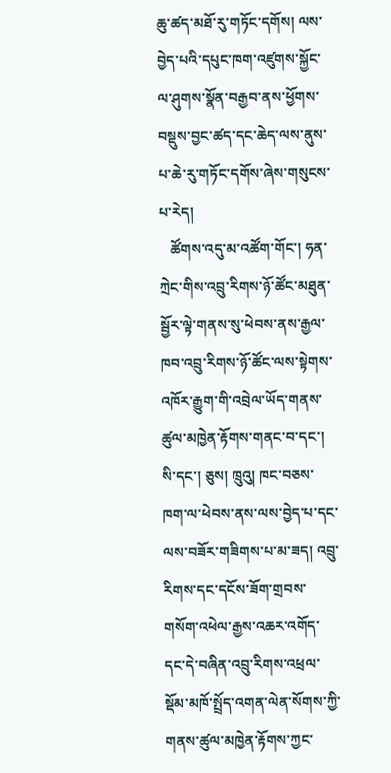ཆུ་ཚད་མཐོ་རུ་གཏོང་དགོས། ལས་བྱེད་པའི་དཔུང་ཁག་འཛུགས་སྐྱོང་ལ་ཤུགས་སྣོན་བརྒྱབ་ནས་ཕྱོགས་བསྡུས་བྱང་ཚད་དང་ཆེད་ལས་ནུས་པ་ཆེ་རུ་གཏོང་དགོས་ཞེས་གསུངས་པ་རེད།
   ཚོགས་འདུ་མ་འཚོག་གོང་། ཧན་ཀྲེང་གིས་འབྲུ་རིགས་ཉོ་ཚོང་མཐུན་སྦྱོར་ལྟེ་གནས་སུ་ཕེབས་ནས་རྒྱལ་ཁབ་འབྲུ་རིགས་ཉོ་ཚོང་ལས་སྟེགས་འཁོར་རྒྱུག་གི་འབྲེལ་ཡོད་གནས་ཚུལ་མཁྱེན་རྟོགས་གནང་བ་དང་། སི་དང་། ཅུས། ཁྲུའུ། ཁང་བཅས་ཁག་ལ་ཕེབས་ནས་ལས་བྱེད་པ་དང་ལས་བཟོར་གཟིགས་པ་མ་ཟད། འབྲུ་རིགས་དང་དངོས་ཟོག་གྲབས་གསོག་འཕེལ་རྒྱས་འཆར་འགོད་དང་དེ་བཞིན་འབྲུ་རིགས་འཕྲལ་སྡོམ་མཁོ་སྤྲོད་འགན་ལེན་སོགས་ཀྱི་གནས་ཚུལ་མཁྱེན་རྟོགས་ཀྱང་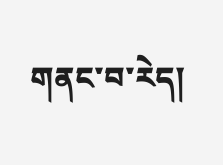གནང་བ་རེད།